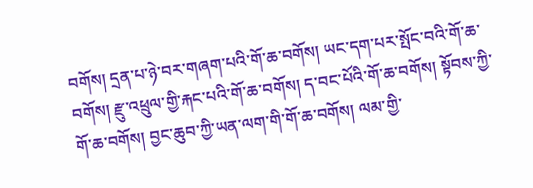བགོས། དྲན་པ་ཉེ་བར་གཞག་པའི་གོ་ཆ་བགོས། ཡང་དག་པར་སྤོང་བའི་གོ་ཆ་བགོས། རྫུ་འཕྲུལ་གྱི་རྐང་པའི་གོ་ཆ་བགོས། ད་བང་པོའི་གོ་ཆ་བགོས། སྟོབས་ཀྱི་གོ་ཆ་བགོས། བྱང་ཆུབ་ཀྱི་ཡན་ལག་གི་གོ་ཆ་བགོས། ལམ་གྱི་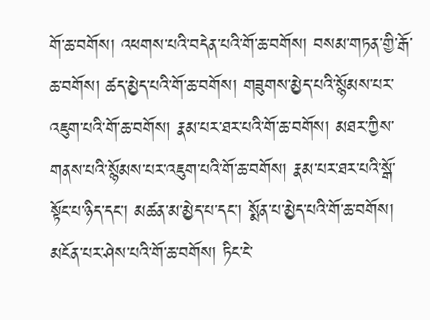གོ་ཆ་བགོས། འཕགས་པའི་བདེན་པའི་གོ་ཆ་བགོས། བསམ་གཏན་གྱི་རྒོ་ཆ་བགོས། ཚད་མྱེད་པའི་གོ་ཆ་བགོས། གཟུགས་མྱེད་པའི་སྙོམས་པར་འཇུག་པའི་གོ་ཆ་བགོས། རྣམ་པར་ཐར་པའི་གོ་ཆ་བགོས། མཐར་ཀྱིས་གནས་པའི་སྙོམས་པར་འཇུག་པའི་གོ་ཆ་བགོས། རྣམ་པར་ཐར་པའི་སྒོ་སྟོང་པ་ཉིད་དང་། མཚན་མ་མྱེད་པ་དང་། སྨོན་པ་མྱེད་པའི་གོ་ཆ་བགོས། མངོན་པར་ཤེས་པའི་གོ་ཆ་བགོས། ཏིང་ངེ་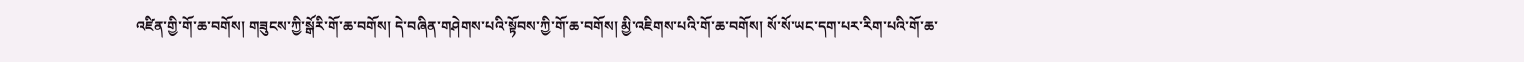འཛིན་གྱི་གོ་ཆ་བགོས། གཟུངས་ཀྱི་སྒོརི་གོ་ཆ་བགོས། དེ་བཞིན་གཤེགས་པའི་སྟོབས་ཀྱི་གོ་ཆ་བགོས། མྱི་འཇིགས་པའི་གོ་ཆ་བགོས། སོ་སོ་ཡང་དག་པར་རིག་པའི་གོ་ཆ་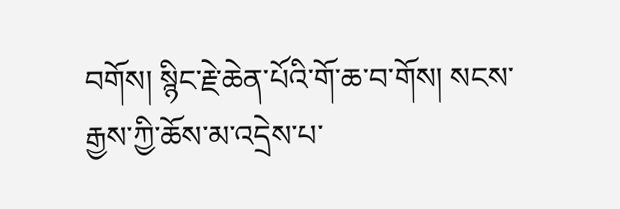བགོས། སྙིང་རྗེ་ཆེན་པོའི་གོ་ཆ་བ་གོས། སངས་རྒྱས་ཀྱི་ཆོས་མ་འདྲེས་པ་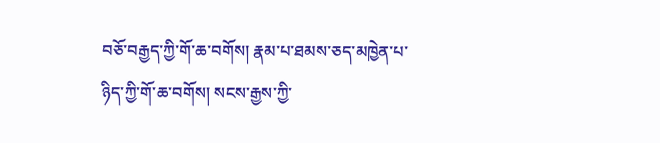བཅོ་བརྒྱད་ཀྱི་གོ་ཆ་བགོས། རྣམ་པ་ཐམས་ཅད་མཁྱེན་པ་ཉིད་ཀྱི་གོ་ཆ་བགོས། སངས་རྒྱས་ཀྱི་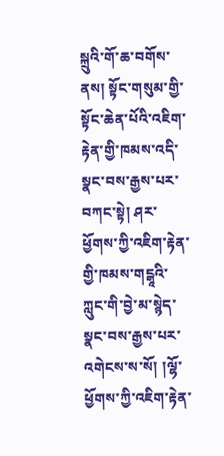སྐྲུའི་གོ་ཆ་བགོས་ནས། སྟོང་གསུམ་གྱི་སྟོང་ཆེན་པོའི་འཇིག་རྟེན་གྱི་ཁམས་འདི་སྣང་བས་རྒྱས་པར་བཀང་སྟེ། ཤར་ཕྱོགས་ཀྱི་འཇིག་རྟེན་གྱི་ཁམས་གངྒཱའི་ཀླུང་གི་བྱེ་མ་སྙེད་སྣང་བས་རྒྱས་པར་འགེངས་ས་སོ། །ལྷོ་ཕྱོགས་ཀྱི་འཇིག་རྟེན་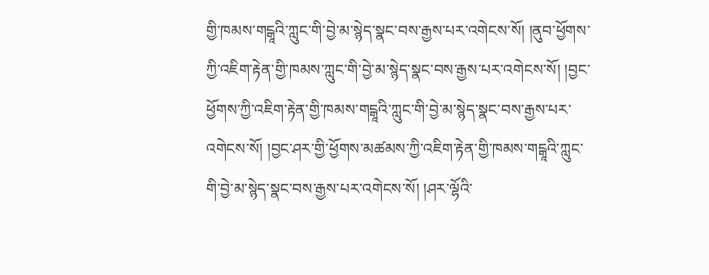གྱི་ཁམས་གངྒཱའི་ཀླུང་གི་བྱེ་མ་སྙེད་སྣང་བས་རྒྱས་པར་འགེངས་སོ། །ནུབ་ཕྱོགས་ཀྱི་འཇིག་རྟེན་གྱི་ཁམས་ཀླུང་གི་བྱེ་མ་སྙེད་སྣང་བས་རྒྱས་པར་འགེངས་སོ། །བྱང་ཕྱོགས་ཀྱི་འཇིག་རྟེན་གྱི་ཁམས་གངྒཱའི་ཀླུང་གི་བྱེ་མ་སྙེད་སྣང་བས་རྒྱས་པར་འགེངས་སོ། །བྱང་ཤར་གྱི་ཕྱོགས་མཚམས་ཀྱི་འཇིག་རྟེན་གྱི་ཁམས་གངྒཱའི་ཀླུང་གི་བྱེ་མ་སྙེད་སྣང་བས་རྒྱས་པར་འགེངས་སོ། །ཤར་ལྷོའི་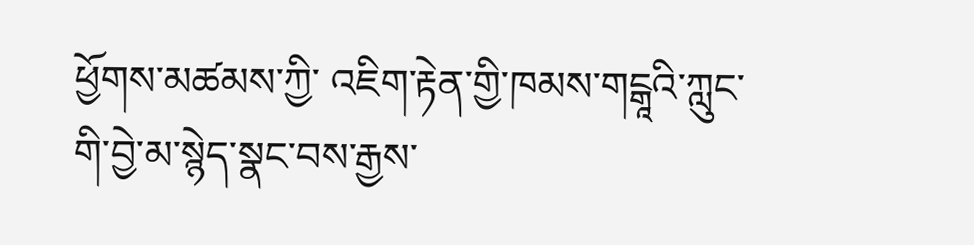ཕྱོགས་མཚམས་ཀྱི་ འཇིག་རྟེན་གྱི་ཁམས་གངྒཱའི་ཀླུང་གི་བྱེ་མ་སྙེད་སྣང་བས་རྒྱས་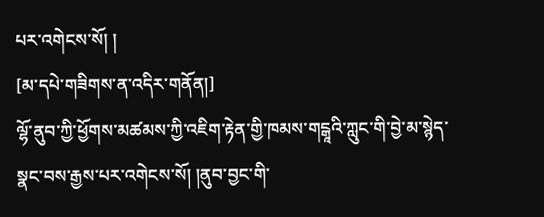པར་འགེངས་སོ། །
[མ་དཔེ་གཟིགས་ན་འདིར་གནོན།]
ལྷོ་ནུབ་ཀྱི་ཕྱོགས་མཚམས་ཀྱི་འཇིག་རྟེན་གྱི་ཁམས་གངྒཱའི་ཀླུང་གི་བྱེ་མ་སྙེད་སྣང་བས་རྒྱས་པར་འགེངས་སོ། །ནུབ་བྱང་གི་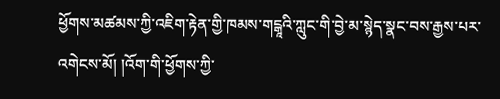ཕྱོགས་མཚམས་ཀྱི་འཇིག་རྟེན་གྱི་ཁམས་གངྒཱའི་ཀླུང་གི་བྱེ་མ་སྙེད་སྣང་བས་རྒྱས་པར་འགེངས་མོ། །འོག་གི་ཕྱོགས་ཀྱི་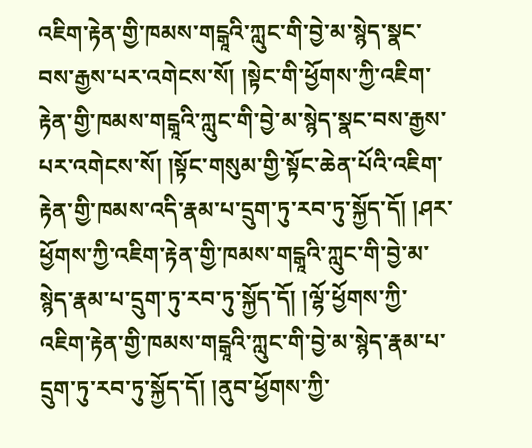འཇིག་རྟེན་གྱི་ཁམས་གངྒཱའི་ཀླུང་གི་བྱེ་མ་སྙེད་སྣང་བས་རྒྱས་པར་འགེངས་སོ། །སྟེང་གི་ཕྱོགས་ཀྱི་འཇིག་རྟེན་གྱི་ཁམས་གངྒཱའི་ཀླུང་གི་བྱེ་མ་སྙེད་སྣང་བས་རྒྱས་པར་འགེངས་སོ། །སྟོང་གསུམ་གྱི་སྟོང་ཆེན་པོའི་འཇིག་རྟེན་གྱི་ཁམས་འདི་རྣམ་པ་དྲུག་ཏུ་རབ་ཏུ་སྐྱོད་དོ། །ཤར་ཕྱོགས་ཀྱི་འཇིག་རྟེན་གྱི་ཁམས་གངྒཱའི་ཀླུང་གི་བྱེ་མ་སྙེད་རྣམ་པ་དྲུག་ཏུ་རབ་ཏུ་སྐྱོད་དོ། །ལྷོ་ཕྱོགས་ཀྱི་འཇིག་རྟེན་གྱི་ཁམས་གངྒཱའི་ཀླུང་གི་བྱེ་མ་སྙེད་རྣམ་པ་དྲུག་ཏུ་རབ་ཏུ་སྐྱོད་དོ། །ནུབ་ཕྱོགས་ཀྱི་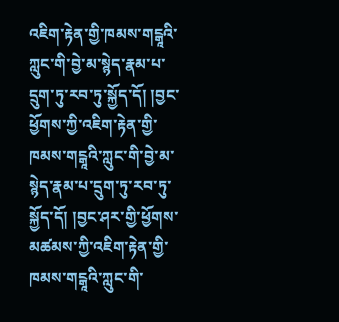འཇིག་རྟེན་གྱི་ཁམས་གངྒཱའི་ཀླུང་གི་བྱེ་མ་སྙེད་རྣམ་པ་དྲུག་ཏུ་རབ་ཏུ་སྐྱོད་དོ། །བྱང་ཕྱོགས་ཀྱི་འཇིག་རྟེན་གྱི་ཁམས་གངྒཱའི་ཀླུང་གི་བྱེ་མ་སྙེད་རྣམ་པ་དྲུག་ཏུ་རབ་ཏུ་སྐྱོད་དོ། །བྱང་ཤར་གྱི་ཕྱོགས་མཚམས་ཀྱི་འཇིག་རྟེན་གྱི་ཁམས་གངྒཱའི་ཀླུང་གི་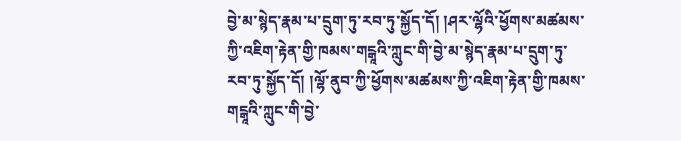བྱེ་མ་སྙེད་རྣམ་པ་དྲུག་ཏུ་རབ་ཏུ་སྐྱོད་དོ། །ཤར་ལྷོའི་ཕྱོགས་མཚམས་ཀྱི་འཇིག་རྟེན་གྱི་ཁམས་གངྒཱའི་ཀླུང་གི་བྱེ་མ་སྙེད་རྣམ་པ་དྲུག་ཏུ་རབ་ཏུ་སྐྱོད་དོ། །ལྷོ་ནུབ་ཀྱི་ཕྱོགས་མཚམས་ཀྱི་འཇིག་རྟེན་གྱི་ཁམས་གངྒཱའི་ཀླུང་གི་བྱེ་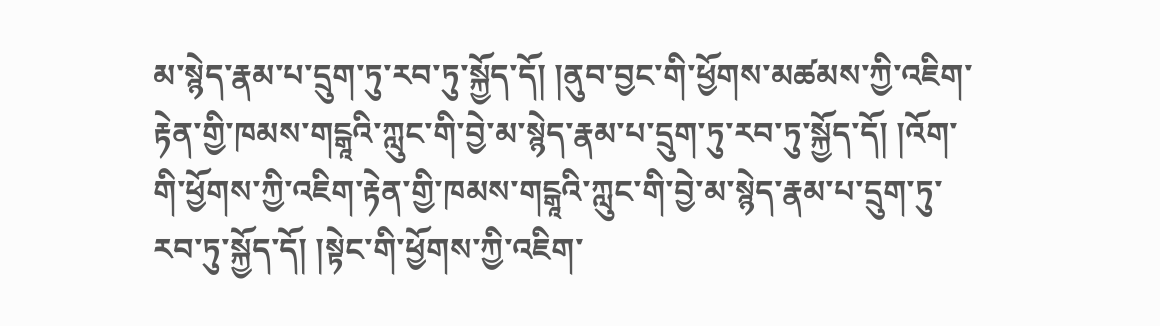མ་སྙེད་རྣམ་པ་དྲུག་ཏུ་རབ་ཏུ་སྐྱོད་དོ། །ནུབ་བྱང་གི་ཕྱོགས་མཚམས་ཀྱི་འཇིག་རྟེན་གྱི་ཁམས་གངྒཱའི་ཀླུང་གི་བྱེ་མ་སྙེད་རྣམ་པ་དྲུག་ཏུ་རབ་ཏུ་སྐྱོད་དོ། །འོག་གི་ཕྱོགས་ཀྱི་འཇིག་རྟེན་གྱི་ཁམས་གངྒཱའི་ཀླུང་གི་བྱེ་མ་སྙེད་རྣམ་པ་དྲུག་ཏུ་རབ་ཏུ་སྐྱོད་དོ། །སྟེང་གི་ཕྱོགས་ཀྱི་འཇིག་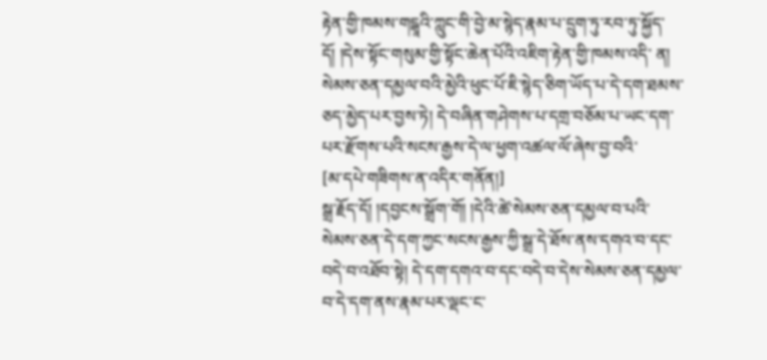རྟེན་གྱི་ཁམས་གངྒཱའི་ཀླུང་གི་བྱེ་མ་སྙེད་རྣམ་པ་དྲུག་ཏུ་རབ་ཏུ་སྐྱོད་དོ། །དེས་སྟོང་གསུམ་གྱི་སྟོང་ཆེན་པོའི་འཇིག་རྟེན་གྱི་ཁམས་འདི་ ན། སེམས་ཅན་དམྱལ་བའི་མྱེའི་ཕུང་པོ་ཇི་སྙེད་ཅིག་ཡོད་པ་དེ་དག་ཐམས་ཅད་མྱེད་པར་བྱས་ཏེ། དེ་བཞིན་གཤེགས་པ་དགྲ་བཅོམ་པ་ཡང་དག་པར་རྫོགས་པའི་སངས་རྒྱས་དེ་ལ་ཕྱག་འཚལ་ལོ་ཞེས་བྱ་བའི་
[མ་དཔེ་གཟིགས་ན་འདིར་གནོན།]
སྒྲ་རྗོད་དོ། །དབྱངས་སྒྲོག་གོ། །དེའི་ཚེ་སེམས་ཅན་དམྱལ་བ་པའི་སེམས་ཅན་དེ་དག་ཀྱང་སངས་རྒྱས་ཀྱི་སྒྲ་དེ་ཐོས་ནས་དགའ་བ་དང་བདེ་བ་འཐོབ་སྟེ། དེ་དག་དགའ་བ་དང་བདེ་བ་དེས་སེམས་ཅན་དམྱལ་བ་དེ་དག་ནས་རྣམ་པར་ལྡང་ང་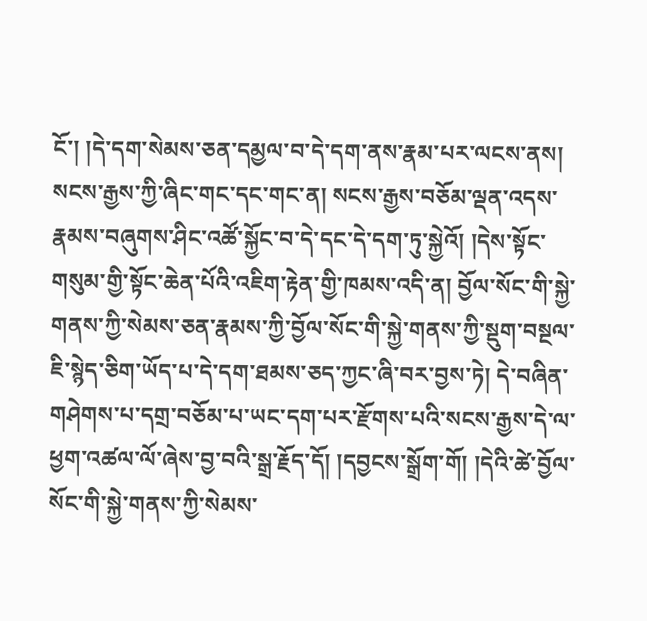ངོ་། །དེ་དག་སེམས་ཅན་དམྱལ་བ་དེ་དག་ནས་རྣམ་པར་ལངས་ནས། སངས་རྒྱས་ཀྱི་ཞིང་གང་དང་གང་ན། སངས་རྒྱས་བཅོམ་ལྡན་འདས་རྣམས་བཞུགས་ཤིང་འཚོ་སྐྱོང་བ་དེ་དང་དེ་དག་ཏུ་སྐྱེའོ། །དེས་སྟོང་གསུམ་གྱི་སྟོང་ཆེན་པོའི་འཇིག་རྟེན་གྱི་ཁམས་འདི་ན། བྱོལ་སོང་གི་སྐྱེ་གནས་ཀྱི་སེམས་ཅན་རྣམས་ཀྱི་བྱོལ་སོང་གི་སྐྱེ་གནས་ཀྱི་སྡུག་བསྔལ་ཇི་སྙེད་ཅིག་ཡོད་པ་དེ་དག་ཐམས་ཅད་ཀྱང་ཞི་བར་བྱས་ཏེ། དེ་བཞིན་གཤེགས་པ་དགྲ་བཅོམ་པ་ཡང་དག་པར་རྫོགས་པའི་སངས་རྒྱས་དེ་ལ་ཕྱག་འཚལ་ལོ་ཞེས་བྱ་བའི་སྒྲ་རྗོད་དོ། །དབྱངས་སྒྲོག་གོ། །དེའི་ཚེ་བྱོལ་སོང་གི་སྐྱེ་གནས་ཀྱི་སེམས་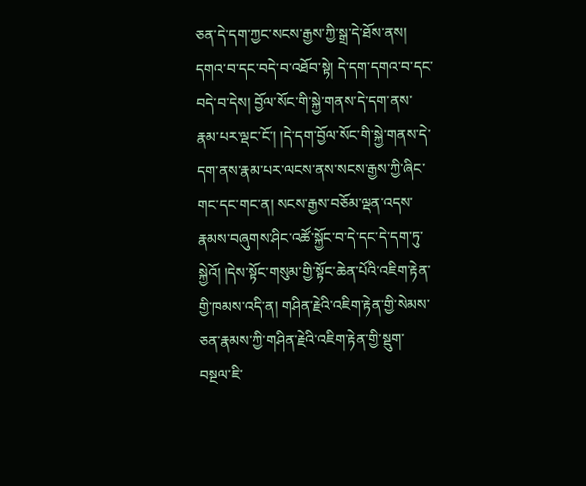ཅན་དེ་དག་ཀྱང་སངས་རྒྱས་ཀྱི་སྒྲ་དེ་ཐོས་ནས། དགའ་བ་དང་བདེ་བ་འཐོབ་སྟེ། དེ་དག་དགའ་བ་དང་བདེ་བ་དེས། བྱོལ་སོང་གི་སྐྱེ་གནས་དེ་དག་ནས་རྣམ་པར་ལྡང་ངོ་། །དེ་དག་བྱོལ་སོང་གི་སྐྱེ་གནས་དེ་དག་ནས་རྣམ་པར་ལངས་ནས་སངས་རྒྱས་ཀྱི་ཞིང་གང་དང་གང་ན། སངས་རྒྱས་བཅོམ་ལྡན་འདས་རྣམས་བཞུགས་ཤིང་འཚོ་སྐྱོང་བ་དེ་དང་དེ་དག་ཏུ་སྐྱེའོ། །དེས་སྟོང་གསུམ་གྱི་སྟོང་ཆེན་པོའི་འཇིག་རྟེན་གྱི་ཁམས་འདི་ན། གཤིན་རྗེའི་འཇིག་རྟེན་གྱི་སེམས་ཅན་རྣམས་ཀྱི་གཤིན་རྗེའི་འཇིག་རྟེན་གྱི་སྡུག་བསྔལ་ཇི་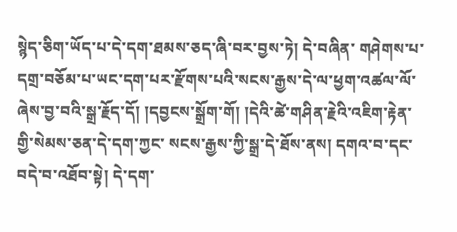སྙེད་ཅིག་ཡོད་པ་དེ་དག་ཐམས་ཅད་ཞི་བར་བྱས་ཏེ། དེ་བཞིན་ གཤེགས་པ་དགྲ་བཅོམ་པ་ཡང་དག་པར་རྫོགས་པའི་སངས་རྒྱས་དེ་ལ་ཕྱག་འཚལ་ལོ་ཞེས་བྱ་བའི་སྒྲ་རྗོད་དོ། །དབྱངས་སྒྲོག་གོ། །དེའི་ཚེ་གཤིན་རྗེའི་འཇིག་རྟེན་གྱི་སེམས་ཅན་དེ་དག་ཀྱང་ སངས་རྒྱས་ཀྱི་སྒྲ་དེ་ཐོས་ནས། དགའ་བ་དང་བདེ་བ་འཐོབ་སྟེ། དེ་དག་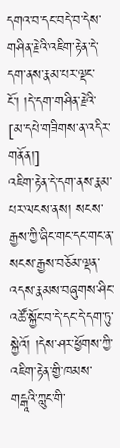དགའ་བ་དང་བདེ་བ་དེས་གཤིན་རྗེའི་འཇིག་རྟེན་དེ་དག་ནས་རྣམ་པར་ལྡང་ངོ་། །དེ་དག་གཤིན་རྗེའི་
[མ་དཔེ་གཟིགས་ན་འདིར་གནོན།]
འཇིག་རྟེན་དེ་དག་ནས་རྣམ་པར་ལངས་ནས། སངས་རྒྱས་ཀྱི་ཞིང་གང་དང་གང་ན་སངས་རྒྱས་བཅོམ་ལྡན་འདས་རྣམས་བཞུགས་ཤིང་འཚོ་སྐྱོང་བ་དེ་དང་དེ་དག་ཏུ་སྐྱེའོ། །དེས་ཤར་ཕྱོགས་ཀྱི་འཇིག་རྟེན་གྱི་ཁམས་གངྒཱའི་ཀླུང་གི་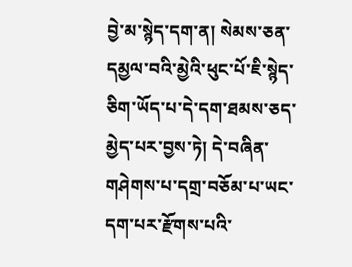བྱེ་མ་སྙེད་དག་ན། སེམས་ཅན་དམྱལ་བའི་མྱེའི་ཕུང་པོ་ཇི་སྙེད་ཅིག་ཡོད་པ་དེ་དག་ཐམས་ཅད་མྱེད་པར་བྱས་ཏེ། དེ་བཞིན་གཤེགས་པ་དགྲ་བཅོམ་པ་ཡང་དག་པར་རྫོགས་པའི་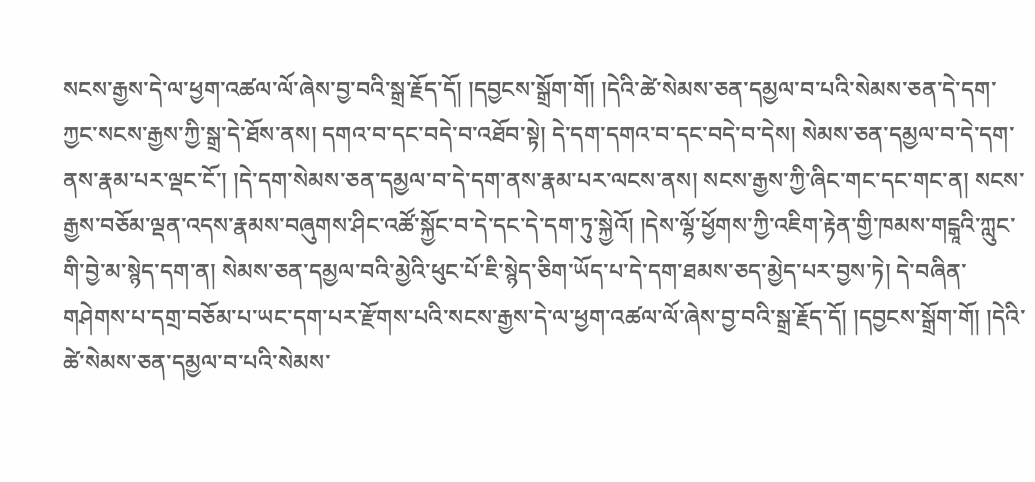སངས་རྒྱས་དེ་ལ་ཕྱག་འཚལ་ལོ་ཞེས་བྱ་བའི་སྒྲ་རྗོད་དོ། །དབྱངས་སྒྲོག་གོ། །དེའི་ཚེ་སེམས་ཅན་དམྱལ་བ་པའི་སེམས་ཅན་དེ་དག་ཀྱང་སངས་རྒྱས་ཀྱི་སྒྲ་དེ་ཐོས་ནས། དགའ་བ་དང་བདེ་བ་འཐོབ་སྟེ། དེ་དག་དགའ་བ་དང་བདེ་བ་དེས། སེམས་ཅན་དམྱལ་བ་དེ་དག་ནས་རྣམ་པར་ལྡང་ངོ་། །དེ་དག་སེམས་ཅན་དམྱལ་བ་དེ་དག་ནས་རྣམ་པར་ལངས་ནས། སངས་རྒྱས་ཀྱི་ཞིང་གང་དང་གང་ན། སངས་རྒྱས་བཅོམ་ལྡན་འདས་རྣམས་བཞུགས་ཤིང་འཚོ་སྐྱོང་བ་དེ་དང་དེ་དག་ཏུ་སྐྱེའོ། །དེས་ལྷོ་ཕྱོགས་ཀྱི་འཇིག་རྟེན་གྱི་ཁམས་གངྒཱའི་ཀླུང་གི་བྱེ་མ་སྙེད་དག་ན། སེམས་ཅན་དམྱལ་བའི་མྱེའི་ཕུང་པོ་ཇི་སྙེད་ཅིག་ཡོད་པ་དེ་དག་ཐམས་ཅད་མྱེད་པར་བྱས་ཏེ། དེ་བཞིན་གཤེགས་པ་དགྲ་བཅོམ་པ་ཡང་དག་པར་རྫོགས་པའི་སངས་རྒྱས་དེ་ལ་ཕྱག་འཚལ་ལོ་ཞེས་བྱ་བའི་སྒྲ་རྗོད་དོ། །དབྱངས་སྒྲོག་གོ། །དེའི་ཚེ་སེམས་ཅན་དམྱལ་བ་པའི་སེམས་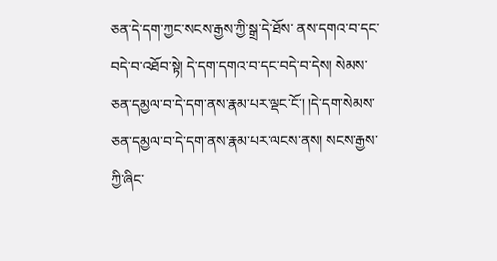ཅན་དེ་དག་ཀྱང་སངས་རྒྱས་ཀྱི་སྒྲ་དེ་ཐོས་ ནས་དགའ་བ་དང་བདེ་བ་འཐོབ་སྟེ། དེ་དག་དགའ་བ་དང་བདེ་བ་དེས། སེམས་ཅན་དམྱལ་བ་དེ་དག་ནས་རྣམ་པར་ལྡང་ངོ་། །དེ་དག་སེམས་ཅན་དམྱལ་བ་དེ་དག་ནས་རྣམ་པར་ལངས་ནས། སངས་རྒྱས་ཀྱི་ཞིང་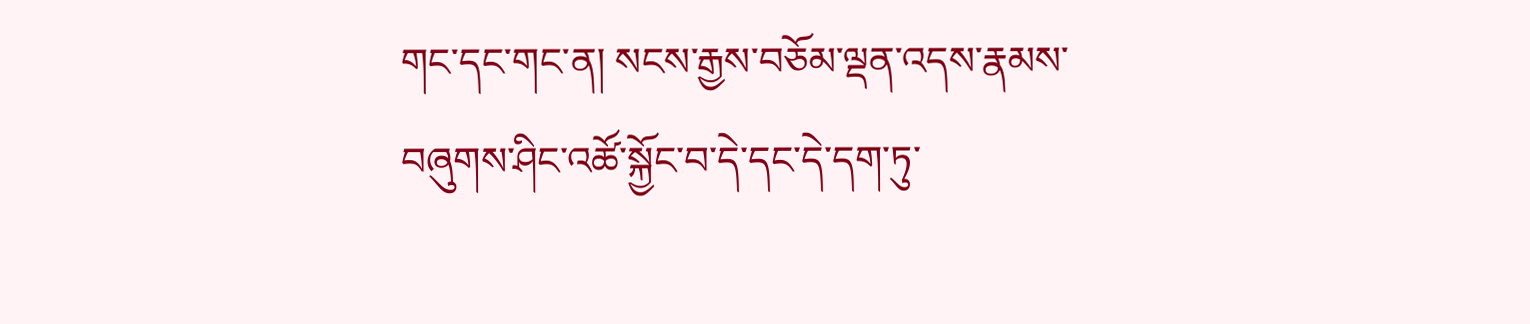གང་དང་གང་ན། སངས་རྒྱས་བཅོམ་ལྡན་འདས་རྣམས་བཞུགས་ཤིང་འཚོ་སྐྱོང་བ་དེ་དང་དེ་དག་ཏུ་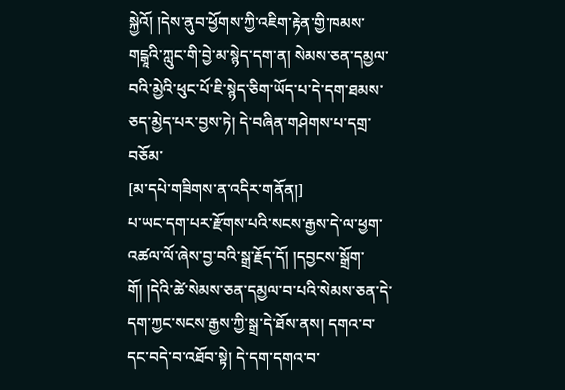སྐྱེའོ། །དེས་ནུབ་ཕྱོགས་ཀྱི་འཇིག་རྟེན་གྱི་ཁམས་གངྒཱའི་ཀླུང་གི་བྱེ་མ་སྙེད་དག་ན། སེམས་ཅན་དམྱལ་བའི་མྱེའི་ཕུང་པོ་ཇི་སྙེད་ཅིག་ཡོད་པ་དེ་དག་ཐམས་ཅད་མྱེད་པར་བྱས་ཏེ། དེ་བཞིན་གཤེགས་པ་དགྲ་བཅོམ་
[མ་དཔེ་གཟིགས་ན་འདིར་གནོན།]
པ་ཡང་དག་པར་རྫོགས་པའི་སངས་རྒྱས་དེ་ལ་ཕྱག་འཚལ་ལོ་ཞེས་བྱ་བའི་སྒྲ་རྗོད་དོ། །དབྱངས་སྒྲོག་གོ། །དེའི་ཚེ་སེམས་ཅན་དམྱལ་བ་པའི་སེམས་ཅན་དེ་དག་ཀྱང་སངས་རྒྱས་ཀྱི་སྒྲ་དེ་ཐོས་ནས། དགའ་བ་དང་བདེ་བ་འཐོབ་སྟེ། དེ་དག་དགའ་བ་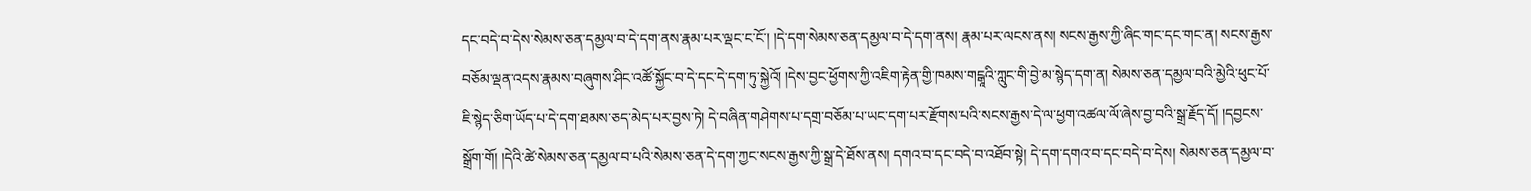དང་བདེ་བ་དེས་སེམས་ཅན་དམྱལ་བ་དེ་དག་ནས་རྣམ་པར་ལྡང་ང་ངོ་། །དེ་དག་སེམས་ཅན་དམྱལ་བ་དེ་དག་ནས། རྣམ་པར་ལངས་ནས། སངས་རྒྱས་ཀྱི་ཞིང་གང་དང་གང་ན། སངས་རྒྱས་བཅོམ་ལྡན་འདས་རྣམས་བཞུགས་ཤིང་འཚོ་སྐྱོང་བ་དེ་དང་དེ་དག་ཏུ་སྐྱེའོ། །དེས་བྱང་ཕྱོགས་ཀྱི་འཇིག་རྟེན་གྱི་ཁམས་གངྒཱའི་ཀླུང་གི་བྱེ་མ་སྙེད་དག་ན། སེམས་ཅན་དམྱལ་བའི་མྱེའི་ཕུང་པོ་ཇི་སྙེད་ཅིག་ཡོད་པ་དེ་དག་ཐམས་ཅད་མེད་པར་བྱས་ཏེ། དེ་བཞིན་གཤེགས་པ་དགྲ་བཅོམ་པ་ཡང་དག་པར་རྫོགས་པའི་སངས་རྒྱས་དེ་ལ་ཕྱག་འཚལ་ལོ་ཞེས་བྱ་བའི་སྒྲ་རྗོད་དོ། །དབྱངས་སྒྲོག་གོ། །དེའི་ཚེ་སེམས་ཅན་དམྱལ་བ་པའི་སེམས་ཅན་དེ་དག་ཀྱང་སངས་རྒྱས་ཀྱི་སྒྲ་དེ་ཐོས་ནས། དགའ་བ་དང་བདེ་བ་འཐོབ་སྟེ། དེ་དག་དགའ་བ་དང་བདེ་བ་དེས། སེམས་ཅན་དམྱལ་བ་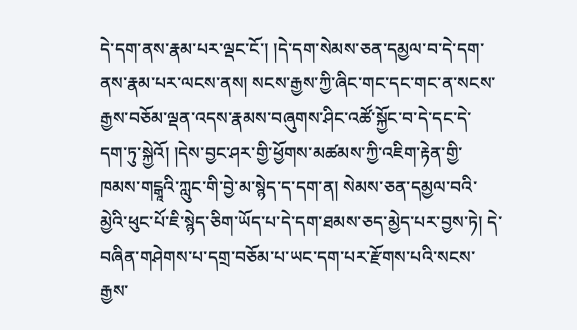དེ་དག་ནས་རྣམ་པར་ལྡང་ངོ་། །དེ་དག་སེམས་ཅན་དམྱལ་བ་དེ་དག་ནས་རྣམ་པར་ལངས་ནས། སངས་རྒྱས་ཀྱི་ཞིང་གང་དང་གང་ན་སངས་རྒྱས་བཅོམ་ལྡན་འདས་རྣམས་བཞུགས་ཤིང་འཚོ་སྐྱོང་བ་དེ་དང་དེ་དག་ཏུ་སྐྱེའོ། །དེས་བྱང་ཤར་གྱི་ཕྱོགས་མཚམས་ཀྱི་འཇིག་རྟེན་གྱི་ཁམས་གངྒཱའི་ཀླུང་གི་བྱེ་མ་སྙེད་ད་དག་ན། སེམས་ཅན་དམྱལ་བའི་མྱེའི་ཕུང་པོ་ཇི་སྙེད་ཅིག་ཡོད་པ་དེ་དག་ཐམས་ཅད་མྱེད་པར་བྱས་ཏེ། དེ་བཞིན་གཤེགས་པ་དགྲ་བཅོམ་པ་ཡང་དག་པར་རྫོགས་པའི་སངས་རྒྱས་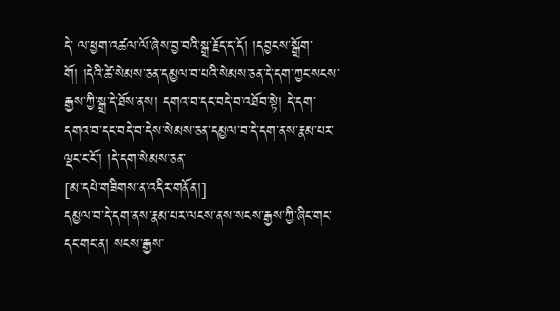དེ་ ལ་ཕྱག་འཚལ་ལོ་ཞེས་བྱ་བའི་སྒྲ་རྗོད་ད་དོ། །དབྱངས་སྒྲོག་གོ། །དེའི་ཚེ་སེམས་ཅན་དམྱལ་བ་པའི་སེམས་ཅན་དེ་དག་ཀྱང་སངས་རྒྱས་ཀྱི་སྒྲ་དེ་ཐོས་ནས། དགའ་བ་དང་བདེ་བ་འཐོབ་སྟེ། དེ་དག་དགའ་བ་དང་བདེ་བ་དེས་སེམས་ཅན་དམྱལ་བ་དེ་དག་ནས་རྣམ་པར་ལྡང་ང་ངོ་། །དེ་དག་སེམས་ཅན་
[མ་དཔེ་གཟིགས་ན་འདིར་གནོན།]
དམྱལ་བ་དེ་དག་ནས་རྣམ་པར་ལངས་ནས་སངས་རྒྱས་ཀྱི་ཞིང་གང་དང་གང་ན། སངས་རྒྱས་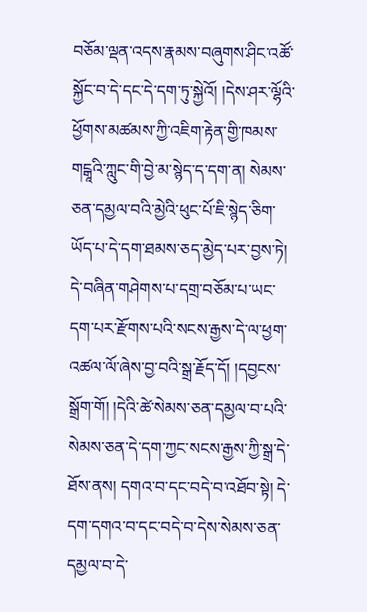བཅོམ་ལྡན་འདས་རྣམས་བཞུགས་ཤིང་འཚོ་སྐྱོང་བ་དེ་དང་དེ་དག་ཏུ་སྐྱེའོ། །དེས་ཤར་ལྷོའི་ཕྱོགས་མཚམས་ཀྱི་འཇིག་རྟེན་གྱི་ཁམས་གངྒཱའི་ཀླུང་གི་བྱེ་མ་སྙེད་ད་དག་ན། སེམས་ཅན་དམྱལ་བའི་མྱེའི་ཕུང་པོ་ཇི་སྙེད་ཅིག་ཡོད་པ་དེ་དག་ཐམས་ཅད་མྱེད་པར་བྱས་ཏེ། དེ་བཞིན་གཤེགས་པ་དགྲ་བཅོམ་པ་ཡང་དག་པར་རྫོགས་པའི་སངས་རྒྱས་དེ་ལ་ཕྱག་འཚལ་ལོ་ཞེས་བྱ་བའི་སྒྲ་རྗོད་དོ། །དབྱངས་སྒྲོག་གོ། །དེའི་ཚེ་སེམས་ཅན་དམྱལ་བ་པའི་སེམས་ཅན་དེ་དག་ཀྱང་སངས་རྒྱས་ཀྱི་སྒྲ་དེ་ཐོས་ནས། དགའ་བ་དང་བདེ་བ་འཐོབ་སྟེ། དེ་དག་དགའ་བ་དང་བདེ་བ་དེས་སེམས་ཅན་དམྱལ་བ་དེ་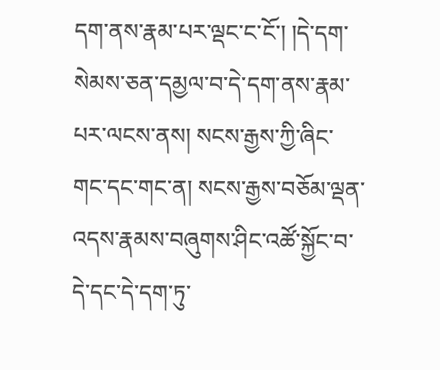དག་ནས་རྣམ་པར་ལྡང་ང་ངོ་། །དེ་དག་སེམས་ཅན་དམྱལ་བ་དེ་དག་ནས་རྣམ་པར་ལངས་ནས། སངས་རྒྱས་ཀྱི་ཞིང་གང་དང་གང་ན། སངས་རྒྱས་བཅོམ་ལྡན་འདས་རྣམས་བཞུགས་ཤིང་འཚོ་སྐྱོང་བ་དེ་དང་དེ་དག་ཏུ་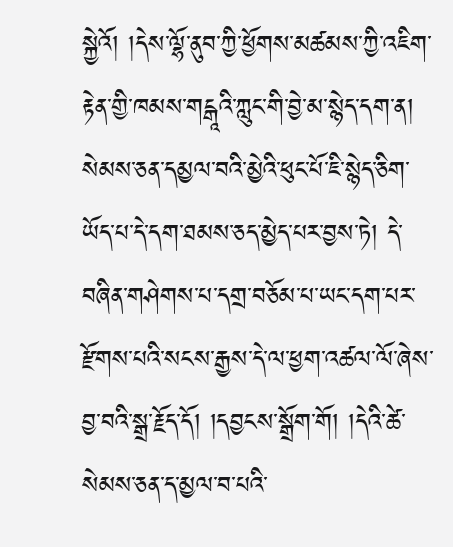སྐྱེའོ། །དེས་ལྷོ་ནུབ་ཀྱི་ཕྱོགས་མཚམས་ཀྱི་འཇིག་རྟེན་གྱི་ཁམས་གངྒཱའི་ཀླུང་གི་བྱེ་མ་སྙེད་དག་ན། སེམས་ཅན་དམྱལ་བའི་མྱེའི་ཕུང་པོ་ཇི་སྙེད་ཅིག་ཡོད་པ་དེ་དག་ཐམས་ཅད་མྱེད་པར་བྱས་ཏེ། དེ་བཞིན་གཤེགས་པ་དགྲ་བཅོམ་པ་ཡང་དག་པར་རྫོགས་པའི་སངས་རྒྱས་དེ་ལ་ཕྱག་འཚལ་ལོ་ཞེས་བྱ་བའི་སྒྲ་རྗོད་དོ། །དབྱངས་སྒྲོག་གོ། །དེའི་ཚེ་སེམས་ཅན་ད་མྱལ་བ་པའི་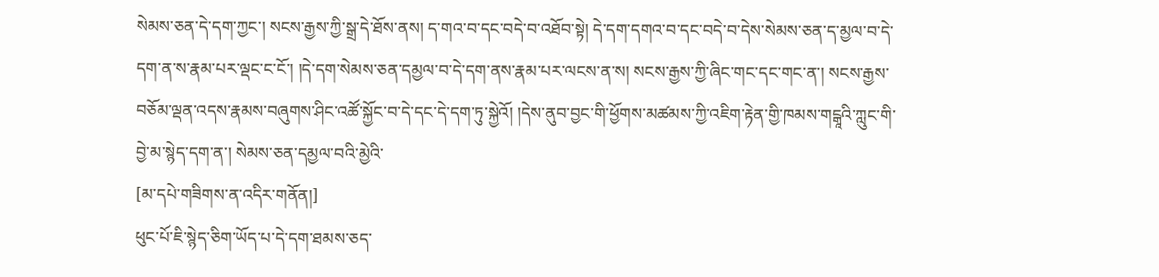སེམས་ཅན་དེ་དག་ཀྱང་། སངས་རྒྱས་ཀྱི་སྒྲ་དེ་ཐོས་ནས། ད་གའ་བ་དང་བདེ་བ་འཐོབ་སྟེ། དེ་དག་དགའ་བ་དང་བདེ་བ་དེས་སེམས་ཅན་ད་མྱལ་བ་དེ་དག་ན་ས་རྣམ་པར་ལྡང་ང་ངོ་། །དེ་དག་སེམས་ཅན་དམྱལ་བ་དེ་དག་ནས་རྣམ་པར་ལངས་ན་ས། སངས་རྒྱས་ཀྱི་ཞིང་གང་དང་གང་ན་། སངས་རྒྱས་བཅོམ་ལྡན་འདས་རྣམས་བཞུགས་ཤིང་འཚོ་སྐྱོང་བ་དེ་དང་དེ་དག་ཏུ་སྐྱེའོ། །དེས་ནུབ་བྱང་གི་ཕྱོགས་མཚམས་ཀྱི་འཇིག་རྟེན་གྱི་ཁམས་གངྒཱའི་ཀླུང་གི་བྱེ་མ་སྙེད་དག་ན་། སེམས་ཅན་དམྱལ་བའི་མྱེའི་
[མ་དཔེ་གཟིགས་ན་འདིར་གནོན།]
ཕུང་པོ་ཇི་སྙེད་ཅིག་ཡོད་པ་དེ་དག་ཐམས་ཅད་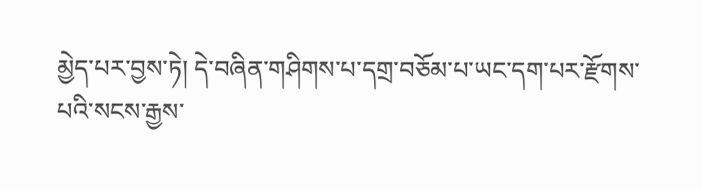མྱེད་པར་བྱས་ཏེ། དེ་བཞིན་གཤིགས་པ་དགྲ་བཅོམ་པ་ཡང་དག་པར་རྫོགས་པའི་སངས་རྒྱས་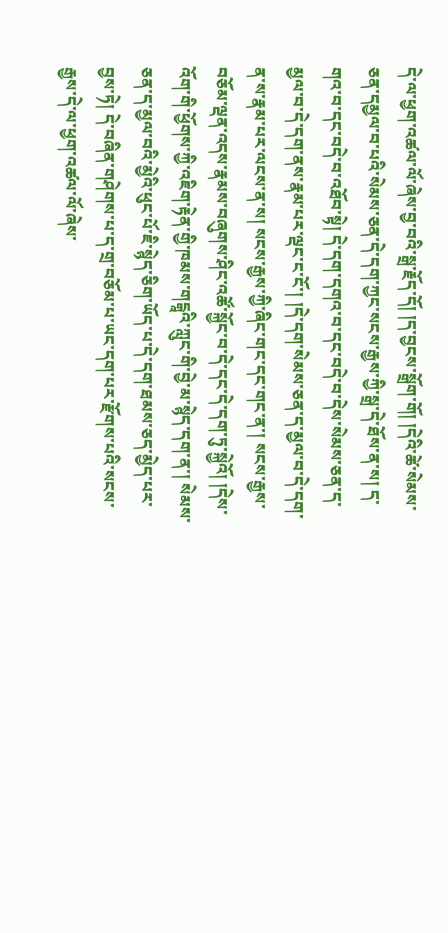དེ་ལ་ཕྱག་འཚལ་ལོ་ཞེས་བྱ་བའི་སྒྲ་རྗོད་དོ། །ད་བྱངས་སྒྲོག་གོ། །དེའི་ཚེ་སེམས་ཅན་དམྱལ་བ་པའི་སེམས་ཅན་དེ་དག་ཀྱང་སངས་རྒྱས་ཀྱི་སྒྲ་དེ་ཐོས་ན་ས། ད་གའ་བ་དང་བདེ་བ་འཐོབ་སྟེ། དེ་དག་དགའ་བ་དང་བདེ་བ་དེས་སེམས་ཅན་ད་མྱལ་བ་དེ་དག་ནས་རྣམ་པར་ལྡང་ང་ངོ་། །དེ་དག་སེམས་ཅན་ད་མྱལ་བ་དེ་དག་ན་ས་རྣམ་པར་ལངས་ན་ས། སངས་རྒྱས་ཀྱི་ཞིང་གང་དང་གང་ན་། སངས་རྒྱས་བཅོམ་ལྡན་འདས་རྣམས་བཞུགས་ཤིང་འཚོ་སྐྱོང་བ་དེ་དང་དེ་དག་ཏུ་སྐྱེའོ། །དེས་འོག་གི་ཕྱོགས་ཀྱི་འཇིག་རྟེན་གྱི་ཁམས་གངྒཱའི་ཀླུང་གི་བྱེ་མ་སྙེད་དག་ན་། སེམས་ཅན་ད་མྱལ་བའི་མྱེའི་ཕུང་པོ་ཇི་སྙེད་ཅིག་ཡོད་པ་དེ་དག་ཐམས་ཅད་མྱེད་པར་བྱས་ཏེ། དེ་བཞིན་གཤེགས་པ་ད་གྲ་བཅོམ་པ་ཡང་དག་པར་རྫོགས་པའི་སངས་རྒྱས་དེ་ལ་ཕྱག་འཚལ་ལོ་ཞེས་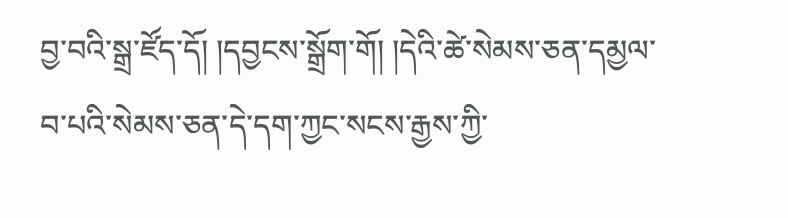བྱ་བའི་སྒྲ་ཛོད་དོ། །དབྱངས་སྒྲོག་གོ། །དེའི་ཚེ་སེམས་ཅན་དམྱལ་བ་པའི་སེམས་ཅན་དེ་དག་ཀྱང་སངས་རྒྱས་ཀྱི་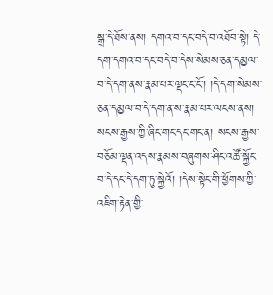སྒྲ་དེ་ཐོས་ནས། དགའ་བ་དང་བདེ་བ་འཐོབ་སྟེ། དེ་དག་དགའ་བ་དང་བདེ་བ་དེས་སེམས་ཅན་དམྱལ་བ་དེ་དག་ནས་རྣམ་པར་ལྡང་ང་ངོ་། །དེ་དག་སེམས་ཅན་དམྱལ་བ་དེ་དག་ན་ས་རྣམ་པར་ལངས་ནས། སངས་རྒྱས་ཀྱི་ཞིང་གང་དང་གང་ན། སངས་རྒྱས་བཅོམ་ལྡན་འདས་རྣམས་བཞུགས་ཤིང་འཚོ་སྐྱོང་བ་དེ་དང་དེ་དག་ཏུ་སྐྱེའོ། །དེས་སྟེང་གི་ཕྱོགས་ཀྱི་འཇིག་རྟེན་གྱི་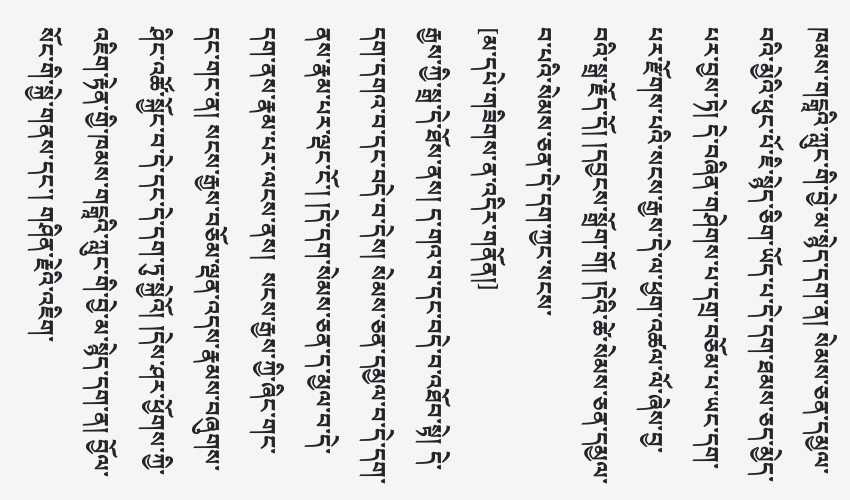ཁམས་གངྒཱའི་ཀླུང་གི་བྱེ་མ་སྙེད་དག་ན། སེམས་ཅན་དམྱལ་བའི་མྱེའི་ཕུང་པོ་ཇི་སྙེད་ཅིག་ཡོད་པ་དེ་དག་ཐམས་ཅད་མྱེད་པར་བྱས་ཏེ། དེ་བཞིན་གཤེགས་པ་དགྲ་བཅོམ་པ་ཡང་དག་པར་རྫོགས་པའི་སངས་རྒྱས་དེ་ལ་ཕྱག་འཚལ་ལོ་ཞེས་བྱ་བའི་སྒྲ་རྗོད་དོ། །དབྱངས་སྒྲོག་གོ། །དེའི་ཚེ་སེམས་ཅན་དམྱལ་བ་པའི་སེམས་ཅན་དེ་དག་ཀྱང་སངས་
[མ་དཔེ་གཟིགས་ན་འདིར་གནོན།]
རྒྱས་ཀྱི་སྒྲ་དེ་ཐོས་ནས། ད་གའ་བ་དང་བདེ་བ་འཐོབ་སྟེ། དེ་དག་དགའ་བ་དང་བདེ་བ་དེས། སེམས་ཅན་དམྱལ་བ་དེ་དག་ནས་རྣམ་པར་ལྡང་ངོ་། །དེ་དག་སེམས་ཅན་ད་མྱལ་བ་དེ་དག་ནས་རྣམ་པར་ལངས་ནས།  སངས་རྒྱས་ཀྱི་ཞིང་གང་དང་གང་ན། སངས་རྒྱས་བཅོམ་ལྡན་འདས་རྣམས་བཞུགས་ཤིང་འཚོ་སྐྱོང་བ་དེ་དང་དེ་དག་ཏུ་སྐྱེའོ། །དེས་ཤར་ཕྱོགས་ཀྱི་འཇིག་རྟེན་གྱི་ཁམས་གངྒཱའི་ཀླུང་གི་བྱེ་མ་སྙེད་དག་ན། བྱོལ་སོང་གི་སྐྱེ་གནས་དང་། གཤིན་རྗེའི་འཇིག་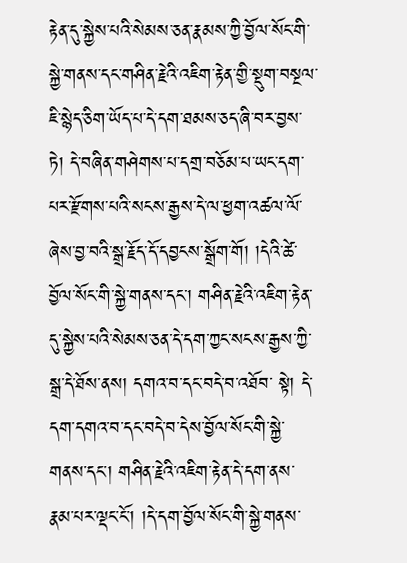རྟེན་དུ་སྐྱེས་པའི་སེམས་ཅན་རྣམས་ཀྱི་བྱོལ་སོང་གི་སྐྱེ་གནས་དང་གཤིན་རྗེའི་འཇིག་རྟེན་གྱི་སྡུག་བསྔལ་ཇི་སྙེད་ཅིག་ཡོད་པ་དེ་དག་ཐམས་ཅད་ཞི་བར་བྱས་ཏེ། དེ་བཞིན་གཤེགས་པ་དགྲ་བཅོམ་པ་ཡང་དག་པར་རྫོགས་པའི་སངས་རྒྱས་དེ་ལ་ཕྱག་འཚལ་ལོ་ཞེས་བྱ་བའི་སྒྲ་རྗོད་དོ་དབྱངས་སྒྲོག་གོ། །དེའི་ཚེ་བྱོལ་སོང་གི་སྐྱེ་གནས་དང་། གཤིན་རྗེའི་འཇིག་རྟེན་དུ་སྐྱེས་པའི་སེམས་ཅན་དེ་དག་ཀྱང་སངས་རྒྱས་ཀྱི་སྒྲ་དེ་ཐོས་ནས། དགའ་བ་དང་བདེ་བ་འཐོབ་ སྟེ། དེ་དག་དགའ་བ་དང་བདེ་བ་དེས་བྱོལ་སོང་གི་སྐྱེ་གནས་དང་། གཤིན་རྗེའི་འཇིག་རྟེན་དེ་དག་ནས་རྣམ་པར་ལྡང་ངོ་། །དེ་དག་བྱོལ་སོང་གི་སྐྱེ་གནས་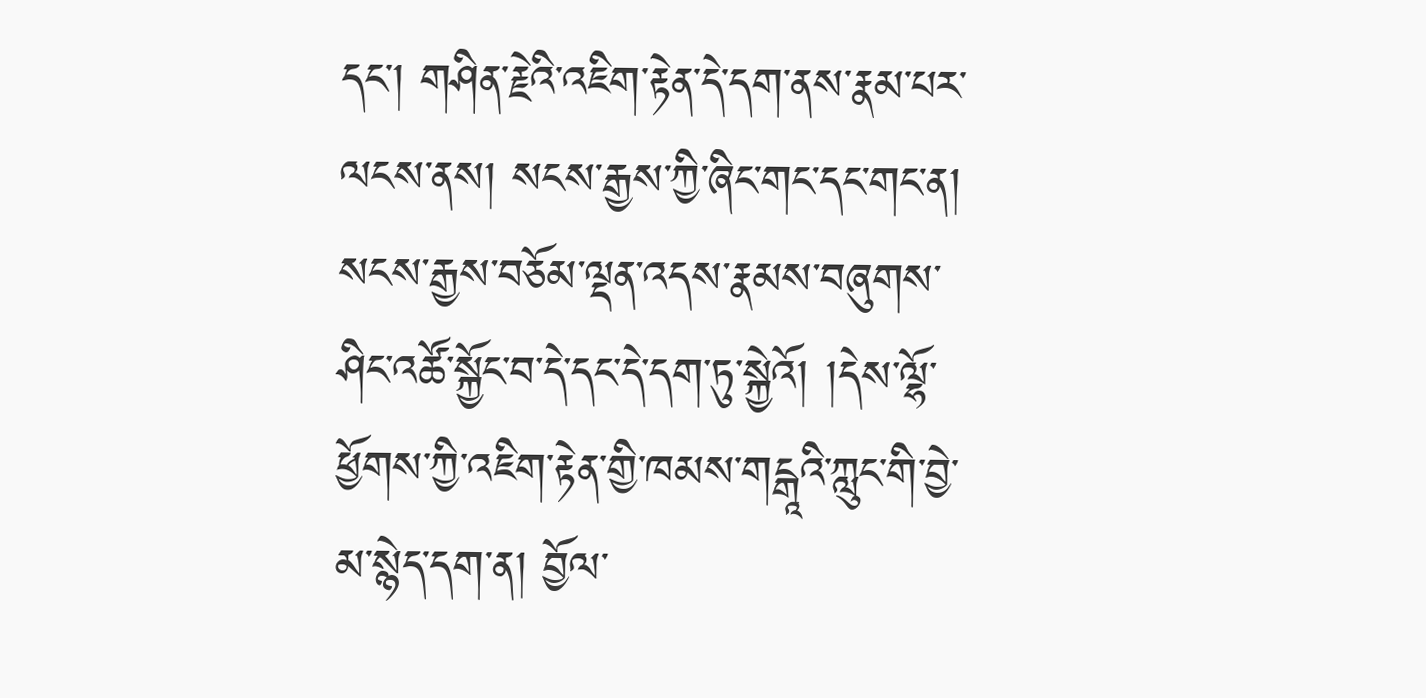དང་། གཤིན་རྗེའི་འཇིག་རྟེན་དེ་དག་ནས་རྣམ་པར་ལངས་ནས། སངས་རྒྱས་ཀྱི་ཞིང་གང་དང་གང་ན། སངས་རྒྱས་བཅོམ་ལྡན་འདས་རྣམས་བཞུགས་ཤིང་འཚོ་སྐྱོང་བ་དེ་དང་དེ་དག་ཏུ་སྐྱེའོ། །དེས་ལྷོ་ཕྱོགས་ཀྱི་འཇིག་རྟེན་གྱི་ཁམས་གངྒཱའི་ཀླུང་གི་བྱེ་མ་སྙེད་དག་ན། བྱོལ་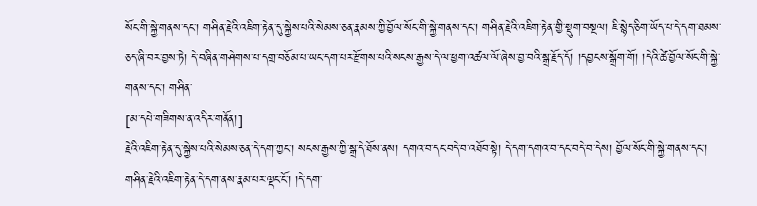སོང་གི་སྐྱེ་གནས་དང་། གཤིན་རྗེའི་འཇིག་རྟེན་དུ་སྐྱེས་པའི་སེམས་ཅན་རྣམས་ཀྱི་བྱོལ་སོང་གི་སྐྱེ་གནས་དང་། གཤིན་རྗེའི་འཇིག་རྟེན་གྱི་སྡུག་བསྔལ། ཇི་སྙེད་ཅིག་ཡོད་པ་དེ་དག་ཐམས་ཅད་ཞི་བར་བྱས་ཏེ། དེ་བཞིན་གཤེགས་པ་དགྲ་བཅོམ་པ་ཡང་དག་པར་རྫོགས་པའི་སངས་རྒྱས་དེ་ལ་ཕྱག་འཚལ་ལོ་ཞེས་བྱ་བའི་སྒྲ་རྗོད་དོ། །དབྱངས་སྒྲོག་གོ། །དེའི་ཚེ་བྱོལ་སོང་གི་སྐྱེ་གནས་དང་། གཤིན་
[མ་དཔེ་གཟིགས་ན་འདིར་གནོན།]
རྗེའི་འཇིག་རྟེན་དུ་སྐྱེས་པའི་སེམས་ཅན་དེ་དག་ཀྱང་། སངས་རྒྱས་ཀྱི་སྒྲ་དེ་ཐོས་ནས། དགའ་བ་དང་བདེ་བ་འཐོབ་སྟེ། དེ་དག་དགའ་བ་དང་བདེ་བ་དེས། བྱོལ་སོང་གི་སྐྱེ་གནས་དང་། གཤིན་རྗེའི་འཇིག་རྟེན་དེ་དག་ནས་རྣམ་པར་ལྡང་ངོ་། །དེ་དག་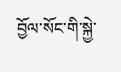བྱོལ་སོང་གི་སྐྱེ་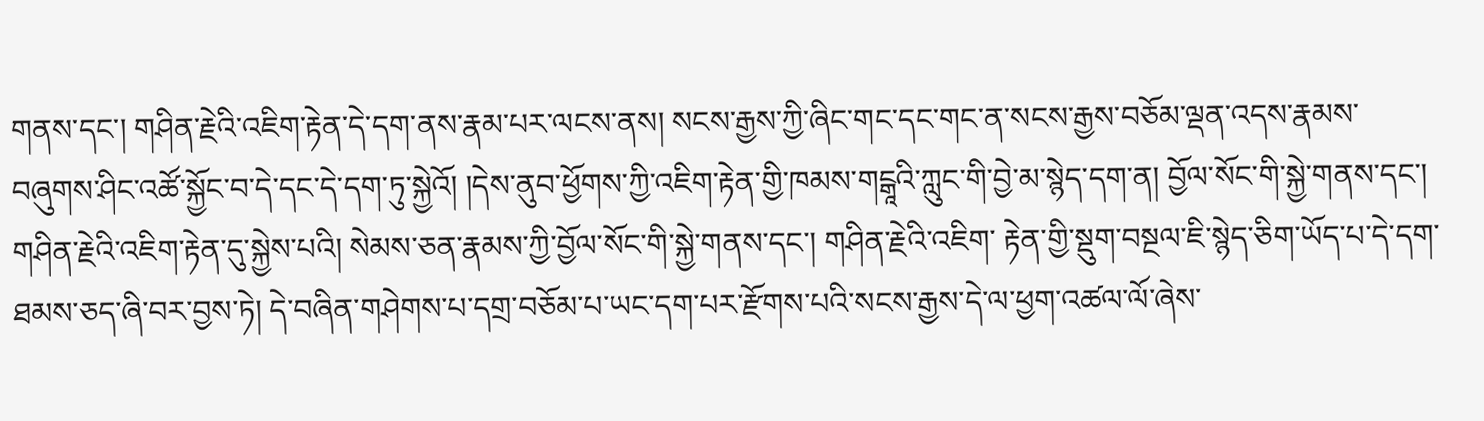གནས་དང་། གཤིན་རྗེའི་འཇིག་རྟེན་དེ་དག་ནས་རྣམ་པར་ལངས་ནས། སངས་རྒྱས་ཀྱི་ཞིང་གང་དང་གང་ན་སངས་རྒྱས་བཅོམ་ལྡན་འདས་རྣམས་བཞུགས་ཤིང་འཚོ་སྐྱོང་བ་དེ་དང་དེ་དག་ཏུ་སྐྱེའོ། །དེས་ནུབ་ཕྱོགས་ཀྱི་འཇིག་རྟེན་གྱི་ཁམས་གངྒཱའི་ཀླུང་གི་བྱེ་མ་སྙེད་དག་ན། བྱོལ་སོང་གི་སྐྱེ་གནས་དང་། གཤིན་རྗེའི་འཇིག་རྟེན་དུ་སྐྱེས་པའི། སེམས་ཅན་རྣམས་ཀྱི་བྱོལ་སོང་གི་སྐྱེ་གནས་དང་། གཤིན་རྗེའི་འཇིག་ རྟེན་གྱི་སྡུག་བསྔལ་ཇི་སྙེད་ཅིག་ཡོད་པ་དེ་དག་ཐམས་ཅད་ཞི་བར་བྱས་ཏེ། དེ་བཞིན་གཤེགས་པ་དགྲ་བཅོམ་པ་ཡང་དག་པར་རྫོགས་པའི་སངས་རྒྱས་དེ་ལ་ཕྱག་འཚལ་ལོ་ཞེས་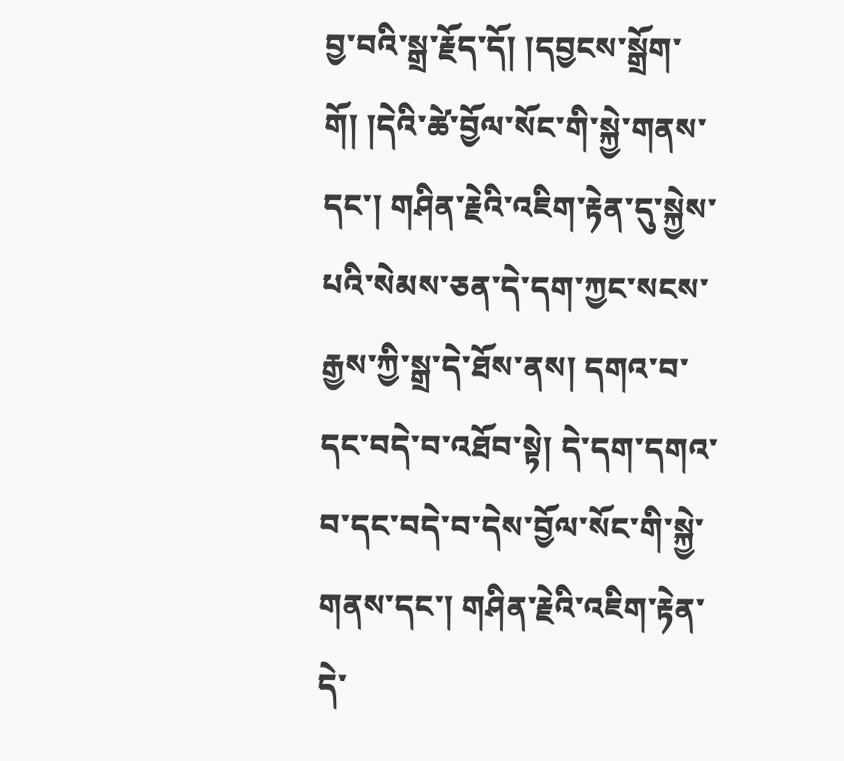བྱ་བའི་སྒྲ་རྗོད་དོ། །དབྱངས་སྒྲོག་གོ། །དེའི་ཚེ་བྱོལ་སོང་གི་སྐྱེ་གནས་དང་། གཤིན་རྗེའི་འཇིག་རྟེན་དུ་སྐྱེས་པའི་སེམས་ཅན་དེ་དག་ཀྱང་སངས་རྒྱས་ཀྱི་སྒྲ་དེ་ཐོས་ནས། དགའ་བ་དང་བདེ་བ་འཐོབ་སྟེ། དེ་དག་དགའ་བ་དང་བདེ་བ་དེས་བྱོལ་སོང་གི་སྐྱེ་གནས་དང་། གཤིན་རྗེའི་འཇིག་རྟེན་དེ་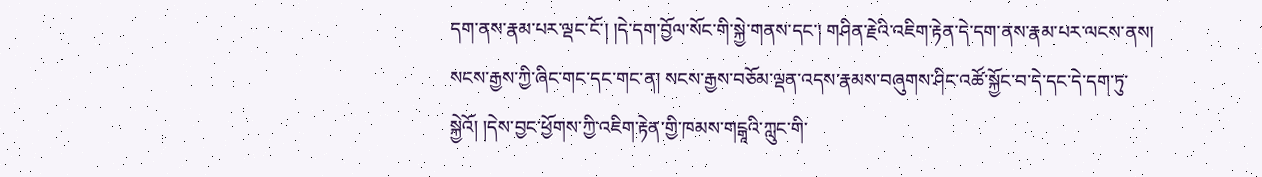དག་ནས་རྣམ་པར་ལྡང་ངོ་། །དེ་དག་བྱོལ་སོང་གི་སྐྱེ་གནས་དང་། གཤིན་རྗེའི་འཇིག་རྟེན་དེ་དག་ནས་རྣམ་པར་ལངས་ནས། སངས་རྒྱས་ཀྱི་ཞིང་གང་དང་གང་ན། སངས་རྒྱས་བཅོམ་ལྡན་འདས་རྣམས་བཞུགས་ཤིང་འཚོ་སྐྱོང་བ་དེ་དང་དེ་དག་ཏུ་སྐྱེའོ། །དེས་བྱང་ཕྱོགས་ཀྱི་འཇིག་རྟེན་གྱི་ཁམས་གངྒཱའི་ཀླུང་གི་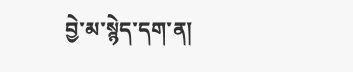བྱེ་མ་སྙེད་དག་ན།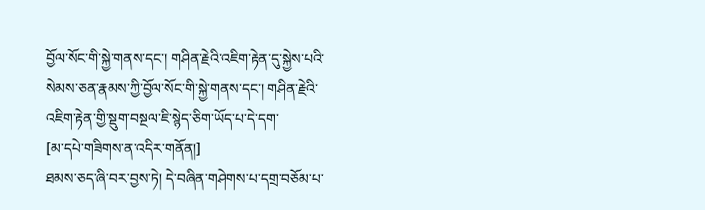བྱོལ་སོང་གི་སྐྱེ་གནས་དང་། གཤིན་རྗེའི་འཇིག་རྟེན་དུ་སྐྱེས་པའི་སེམས་ཅན་རྣམས་ཀྱི་བྱོལ་སོང་གི་སྐྱེ་གནས་དང་། གཤིན་རྗེའི་འཇིག་རྟེན་གྱི་སྡུག་བསྔལ་ཇི་སྙེད་ཅིག་ཡོད་པ་དེ་དག་
[མ་དཔེ་གཟིགས་ན་འདིར་གནོན།]
ཐམས་ཅད་ཞི་བར་བྱས་ཏེ། དེ་བཞིན་གཤེགས་པ་དགྲ་བཅོམ་པ་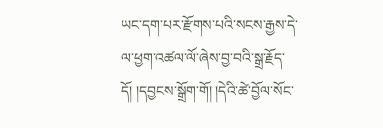ཡང་དག་པར་རྫོགས་པའི་སངས་རྒྱས་དེ་ལ་ཕྱག་འཚལ་ལོ་ཞེས་བྱ་བའི་སྒྲ་རྗོད་དོ། །དབྱངས་སྒྲོག་གོ། །དེའི་ཚེ་བྱོལ་སོང་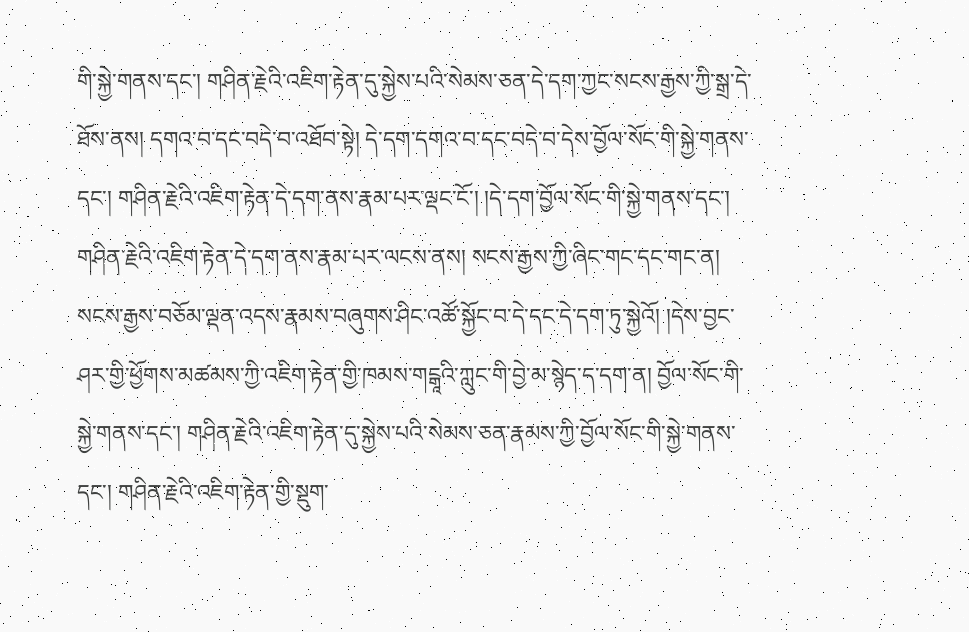གི་སྐྱེ་གནས་དང་། གཤིན་རྗེའི་འཇིག་རྟེན་དུ་སྐྱེས་པའི་སེམས་ཅན་དེ་དག་ཀྱང་སངས་རྒྱས་ཀྱི་སྒྲ་དེ་ཐོས་ནས། དགའ་བ་དང་བདེ་བ་འཐོབ་སྟེ། དེ་དག་དགའ་བ་དང་བདེ་བ་དེས་བྱོལ་སོང་གི་སྐྱེ་གནས་དང་། གཤིན་རྗེའི་འཇིག་རྟེན་དེ་དག་ནས་རྣམ་པར་ལྡང་ངོ་། །དེ་དག་བྱོལ་སོང་གི་སྐྱེ་གནས་དང་། གཤིན་རྗེའི་འཇིག་རྟེན་དེ་དག་ནས་རྣམ་པར་ལངས་ནས། སངས་རྒྱས་ཀྱི་ཞིང་གང་དང་གང་ན། སངས་རྒྱས་བཅོམ་ལྡན་འདས་རྣམས་བཞུགས་ཤིང་འཚོ་སྐྱོང་བ་དེ་དང་དེ་དག་ཏུ་སྐྱེའོ། །དེས་བྱང་ཤར་གྱི་ཕྱོགས་མཚམས་ཀྱི་འཇིག་རྟེན་གྱི་ཁམས་གངྒཱའི་ཀླུང་གི་བྱེ་མ་སྙེད་ད་དག་ན། བྱོལ་སོང་གི་སྐྱེ་གནས་དང་། གཤིན་རྗེའི་འཇིག་རྟེན་དུ་སྐྱེས་པའི་སེམས་ཅན་རྣམས་ཀྱི་བྱོལ་སོང་གི་སྐྱེ་གནས་དང་། གཤིན་རྗེའི་འཇིག་རྟེན་གྱི་སྡུག་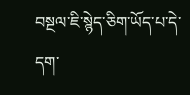བསྔལ་ཇི་སྙེད་ཅིག་ཡོད་པ་དེ་དག་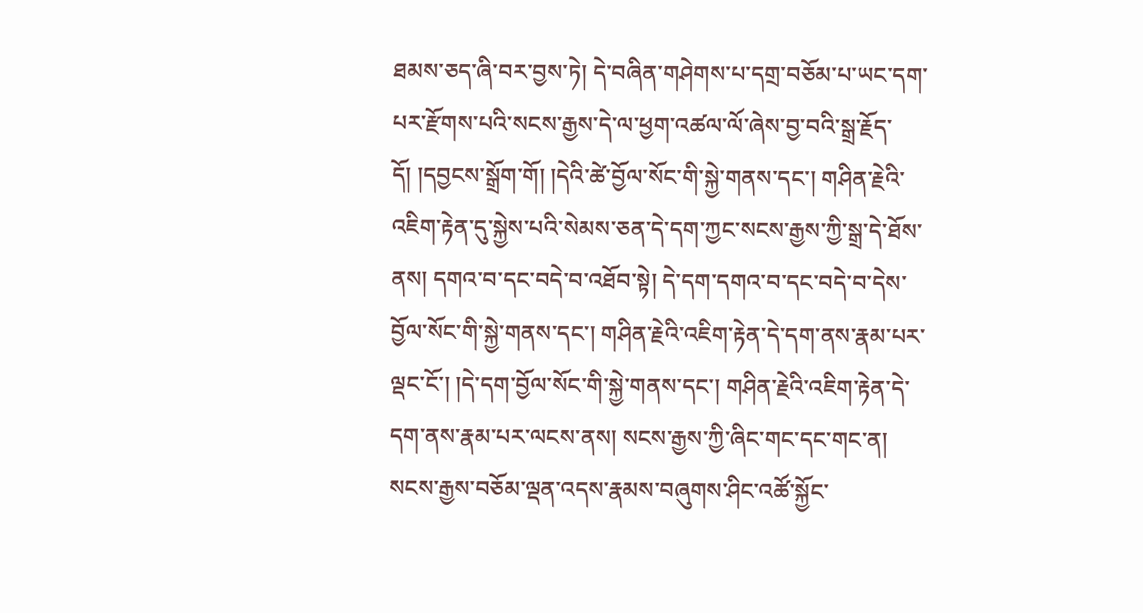ཐམས་ཅད་ཞི་བར་བྱས་ཏེ། དེ་བཞིན་གཤེགས་པ་དགྲ་བཅོམ་པ་ཡང་དག་པར་རྫོགས་པའི་སངས་རྒྱས་དེ་ལ་ཕྱག་འཚལ་ལོ་ཞེས་བྱ་བའི་སྒྲ་རྗོད་དོ། །དབྱངས་སྒྲོག་གོ། །དེའི་ཚེ་བྱོལ་སོང་གི་སྐྱེ་གནས་དང་། གཤིན་རྗེའི་འཇིག་རྟེན་དུ་སྐྱེས་པའི་སེམས་ཅན་དེ་དག་ཀྱང་སངས་རྒྱས་ཀྱི་སྒྲ་དེ་ཐོས་ནས། དགའ་བ་དང་བདེ་བ་འཐོབ་སྟེ། དེ་དག་དགའ་བ་དང་བདེ་བ་དེས་བྱོལ་སོང་གི་སྐྱེ་གནས་དང་། གཤིན་རྗེའི་འཇིག་རྟེན་དེ་དག་ནས་རྣམ་པར་ལྡང་ངོ་། །དེ་དག་བྱོལ་སོང་གི་སྐྱེ་གནས་དང་། གཤིན་རྗེའི་འཇིག་རྟེན་དེ་དག་ནས་རྣམ་པར་ལངས་ནས། སངས་རྒྱས་ཀྱི་ཞིང་གང་དང་གང་ན། སངས་རྒྱས་བཅོམ་ལྡན་འདས་རྣམས་བཞུགས་ཤིང་འཚོ་སྐྱོང་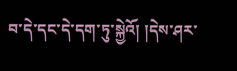བ་དེ་དང་དེ་དག་ཏུ་སྐྱེའོ། །དེས་ཤར་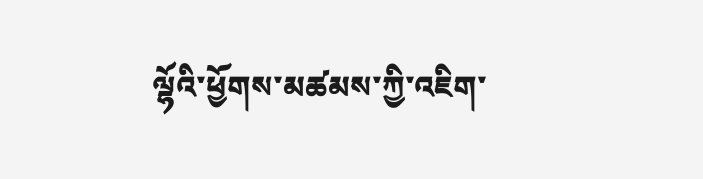ལྷོའི་ཕྱོགས་མཚམས་ཀྱི་འཇིག་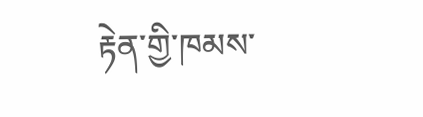རྟེན་གྱི་ཁམས་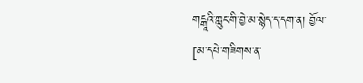གངྒཱའི་ཀླུང་གི་བྱེ་མ་སྙེད་ད་དག་ན། བྱོལ་
[མ་དཔེ་གཟིགས་ན་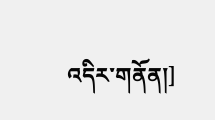འདིར་གནོན།]